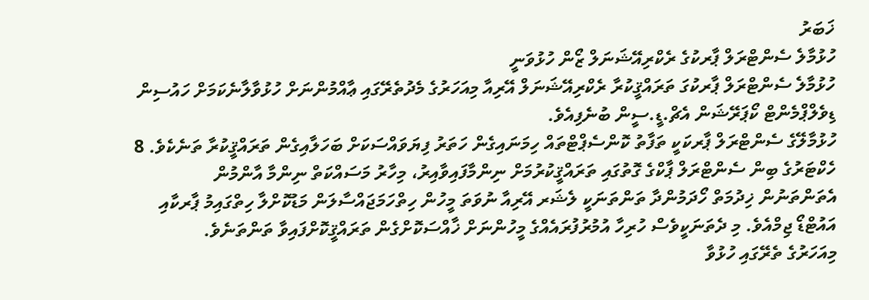ޚަބަރު
ހުޅުމާލެ ސެންޓްރަލް ޕާރކުގެ ރެކްރިއޭޝަނަލް ޒޯން ހުޅުވަނީ
ހުޅުމާލެ ސެންޓްރަލް ޕާރކުގަ ތަރައްޤީކުރާ ރެކްރިއޭޝަނަލް އޭރިއާ މިއަހަރުގެ މެދުތެރޭގައި ޢާއްމުންނަށް ހުޅުވާލާނެކަމަށް ހައުސިން ޑިވެލްޕްމެންޓް ކޯޕަރޭޝަން އެޗް.ޑީ.ސީން ބުނެފިއެވެ.
ހުޅުމާލޭގެ ސެންޓްރަލް ޕާރކަކީ ތަފާތު ކޮންސެޕްޓްތައް ހިމަނައިގެން ހަތަރު ފިޔަވައްސަކަށް ބަހަލާއިގެން ތަރައްޤީކުރާ ތަނެކެވެ. 8 ހެކްޓަރުގެ ބިން ސެންޓްރަލް ޕާކްގެ ގޮތުގައި ތަރައްޤީކުރުމަށް ނިންމާފައިވާއިރު، މިހާރު މަސައްކަތް ނިންމާ އާންމުން އެތަންތަނުން ޚިދުމަތް ހޯދަމުންދާ ތަންތަނަކީ ލެޝަރ އޭރިއާ ނުވަތަ މީހުން ހިތްހަމަޖައްސާލަން މަޑުކޮށްލާ ހިތްގައިމު ޕާރކާއި އައުޓްޑޯ ޖިމްއެވެ. މި ދެތަނަކީވެސް ހުރިހާ އުމުރުފުރައެއްގެ މީހުންނަށް ޚާއްސަކޮށްގެން ތަރައްޤީކޮށްފައިވާ ތަންތަނެވެ.
މިއަހަރުގެ ތެރޭގައި ހުޅުވާ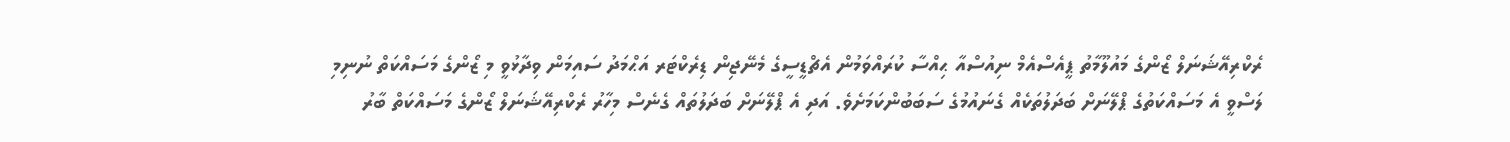ރެކްރިއޭޝަނަލް ޒޯންގެ މައުލޫމާތު ޕީއެސްއެމް ނިއުސްއާ ޙިއްސާ ކުރައްވަމުން އެޗްޑީސީގެ މެނޭޖިން ޑިރެކްޓަރ އަޙްމަދު ސައިމަން ވިދާޅުވީ މި ޒޯންގެ މަސައްކަތް ނުނިމި ލަސްވީ އެ މަސައްކަތުގެ ޕްލޭނަށް ބަދަލުތަކެއް ގެނައުމުގެ ސަބަބުންކަމަށެވެ. އަދި އެ ޕްލޭނަށް ބަދަލުތައް ގެނެސް މިހާރު ރެކްރިއޭޝަނަލް ޒޯންގެ މަސައްކަތް ބާރު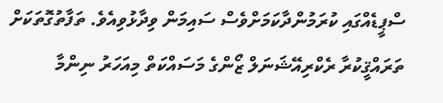ސްޕީޑެއްގައި ކުރަމުންދާކަމަށްވެސް ސައިމަން ވިދާޅުވިއެވެ. ތަފާތުގޮތަކަށް ތަރައްޤީކުރާ ރެކްރިއޭޝަނަލް ޒޯންގެ މަސައްކަތް މިއަހަރު ނިންމާ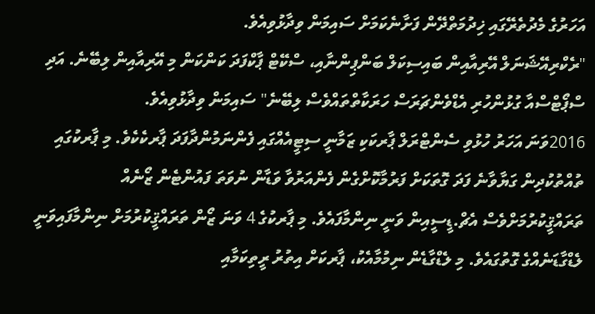އަހަރުގެ މެދުތެރޭގައި ޚިދުމަތްދޭން ފަށާނެކަމަށް ސައިމަން ވިދާޅުވިއެވެ.
"ރެކްރިއޭޝަނަލް އޭރިއާއިން ބައިސިކަލް ބަންޕިންނާއި، ސްކޭޓް ޕާކްފަދަ ކަންކަން މި އޭރިއާއިން ލިބޭނެ. އަދި ސްޕޯޓްސްއާ ގުޅުންހުރި އެޑްވެންޗަރަސް ހަރަކާތްތައްވެސް ލިބޭނެ" ސައިމަން ވިދާޅުވިއެވެ.
2016ވަނަ އަހަރު ހުޅުވި ސެންޓްރަލް ޕާރކަކި ޒަމާނީ ސިޓީއެއްގައި ފެންނަމުންދާފަދަ ޕާރކެކެވެ. މި ޕާރކުގައި ތުއްތުކުދިން ގަޔާވާނެ ފަދަ ގޮތަކަށް ފަރުމާކޮށްގެން ފެންއަރުވާ ވަޑާން ނުވަތަ ފައުންޓެން ޒޯނެއް ތަރައްޤީކުރުމަށްވެސް އެޗް.ޑީސީއިން ވަނީ ނިންމާފައެވެ. މި ޕާރކުގެ 4 ވަނަ ޒޯން ތަރައްޤީކުރުމަށް ނިންމާފައިވަނީ ލެޑްގާޑަނެއްގެ ގޮތުގައެވެ. މި ލެޑްގާޑެން ނިމުމާއެކު، ޕާރކަށް އިތުރު ރީތިކަމާއި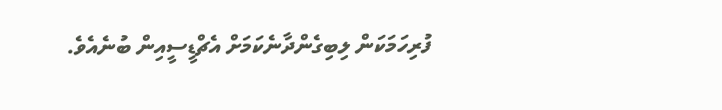ފުރިހަމަކަން ލިބިގެންދާނެކަމަށް އެޗްޑީސީއިން ބުނެއެވެ.